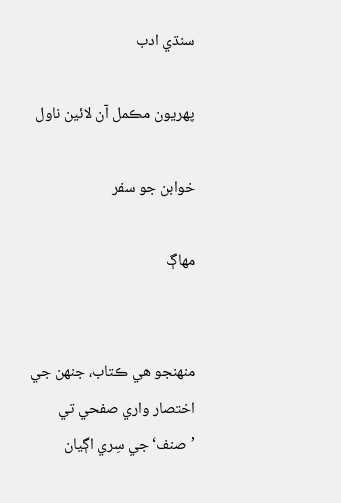سنڌي ادب

پهريون مڪمل آن لائين ناول

خوابن جو سفر

مهاڳ


منهنجو هي ڪتاب، جنهن جي اختصار واري صفحي تي ’صنف‘ جي سِري اڳيان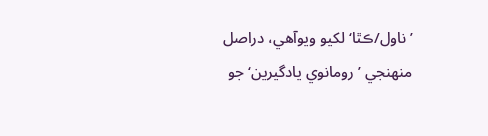’ناول/ڪٿا‘ لکيو ويوآهي، دراصل منهنجي ’رومانوي يادگيرين‘ جو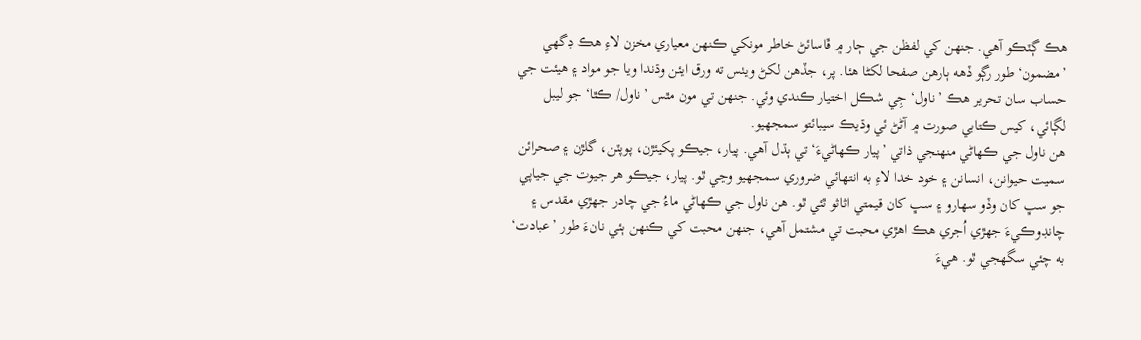هڪ ڳٽڪو آهي. جنهن کي لفظن جي ڄار ۾ ڦاسائڻ خاطر مونکي ڪنهن معياري مخزن لاءِ هڪ ڊگهي ’مضمون‘ طور رڳو ڏهه ٻارهن صفحا لکڻا هئا. پر، جڏهن لکڻ ويٺس ته ورق ايئن وڌندا ويا جو مواد ۽ هيئت جي حساب سان تحرير هڪ ’ناول‘ جِي شڪل اختيار ڪندي وئي. جنهن تي مون مٿس ’ناول/ ڪٿا‘ جو ليبل لڳائي، کيس ڪتابي صورت ۾ آڻڻ ئي وڌيڪ سيبائتو سمجهيو.
هن ناول جي ڪهاڻي منهنجي ذاتي ’پيار ڪهاڻيءَ‘ تي ٻڌل آهي. پيار، جيڪو پکيئڙن، پوپٽن، گلڙن ۽ صحرائن سميت حيوانن، انسانن ۽ خود خدا لاءِ به انتهائي ضروري سمجهيو وڃي ٿو. پيار، جيڪو هر جيوت جي جياپي جو سڀ کان وڏو سهارو ۽ سڀ کان قيمتي اثاثو ٿئي ٿو. هن ناول جي ڪهاڻي ماءُ جي چادر جهڙي مقدس ۽ چانڊوڪيءَ جهڙي اُجري هڪ اهڙي محبت تي مشتمل آهي، جنهن محبت کي ڪنهن ٻئي نانءَ طور ’عبادت‘ به چئي سگهجي ٿو. هيءَ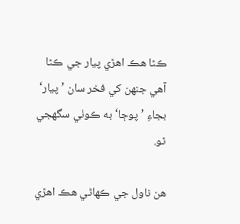ڪٿا هڪ اهڙي پيار جي ڪٿا آهي جنهن کي فخر سان ’پيار‘ بجاءِ ’پوڄا‘ به ڪوٺي سگهجي ٿو.

هن ناول جي ڪهاڻي هڪ اهڙي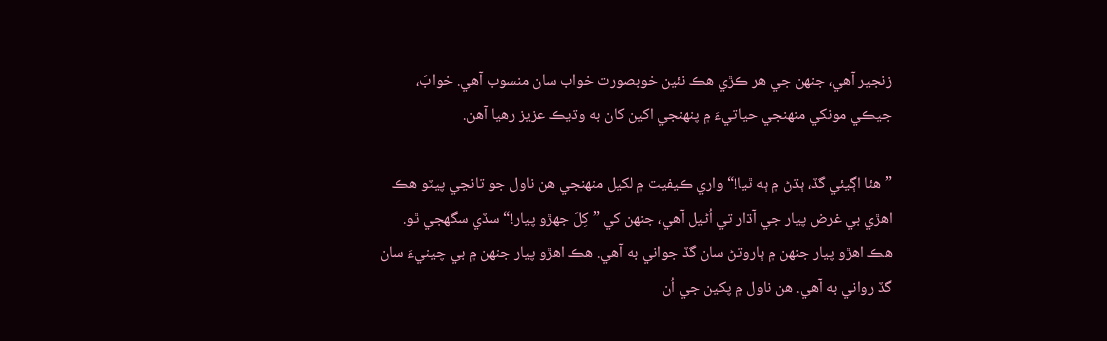زنجير آهي، جنهن جي هر ڪڙي هڪ نئين خوبصورت خواب سان منسوب آهي. خوابَ، جيڪي مونکي منهنجي حياتيءَ ۾ پنهنجي اکين کان به وڌيڪ عزيز رهيا آهن.

” هئا اڳيئي گڏ، ٻڌڻ ۾ ٻه ٿيا!“ واري ڪيفيت ۾ لکيل منهنجي هن ناول جو تانڃي پيٽو هڪ اهڙي بي غرض پيار جي آڌار تي اُڻيل آهي، جنهن کي ”کِلَ جهڙو پيار!“ سڏي سگهجي ٿو. هڪ اهڙو پيار جنهن ۾ ٻاروتڻ سان گڏ جواني به آهي. هڪ اهڙو پيار جنهن ۾ بي چينيءَ سان گڏ رواني به آهي. هن ناول ۾ پکين جي اُن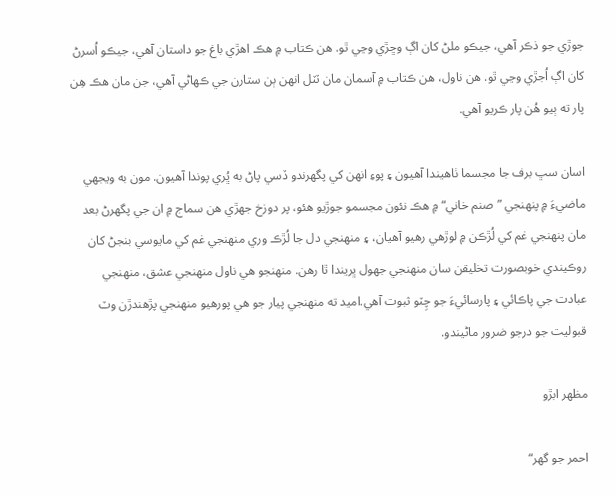جوڙي جو ذڪر آهي، جيڪو ملڻ کان اڳ وڇڙي وڃي ٿو. هن ڪتاب ۾ هڪ اهڙي باغ جو داستان آهي، جيڪو اُسرڻ کان اڳ اُجڙي وڃي ٿو. هن ناول، هن ڪتاب ۾ آسمان مان ٽٽل انهن ٻن ستارن جي ڪهاڻي آهي، جن مان هڪ هِن پار ته ٻيو هُن پار ڪريو آهي.

اسان سڀ برف جا مجسما ٺاهيندا آهيون ۽ پوءِ انهن کي پگهرندو ڏسي پاڻ به ڀُري پوندا آهيون. مون به ويجهي ماضيءَ ۾ پنهنجي ”صنم خاني“ ۾ هڪ نئون مجسمو جوڙيو هئو، پر دوزخ جهڙي هن سماج ۾ ان جي پگهرڻ بعد مان پنهنجي غم کي لُڙڪن ۾ لوڙهي رهيو آهيان، ۽ منهنجي دل جا لُڙڪ وري منهنجي غم کي مايوسي بنجڻ کان روڪيندي خوبصورت تخليقن سان منهنجي جهول ڀريندا ٿا رهن. منهنجو هي ناول منهنجي عشق، منهنجي عبادت جي پاڪائي ۽ پارسائيءَ جو چِٽو ثبوت آهي.اميد ته منهنجي پيار جو هي پورهيو منهنجي پڙهندڙن وٽ قبوليت جو درجو ضرور ماڻيندو.

مظهر ابڙو

احمر جو گهر“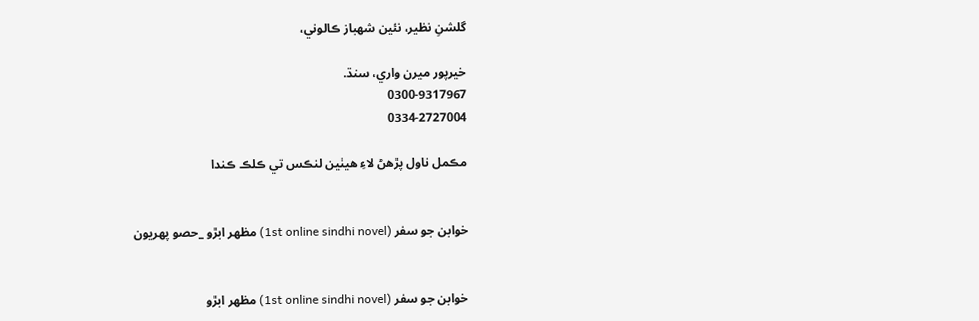گلشنِ نظير، نئين شهباز ڪالوني،

خيرپور ميرن واري، سنڌ.
0300-9317967
0334-2727004

مڪمل ناول پڙهڻ لاءِ هيٺين لنڪس تي ڪلڪ ڪندا


خوابن جو سفر (1st online sindhi novel) مظهر ابڙو _حصو پهريون


خوابن جو سفر (1st online sindhi novel) مظهر ابڙو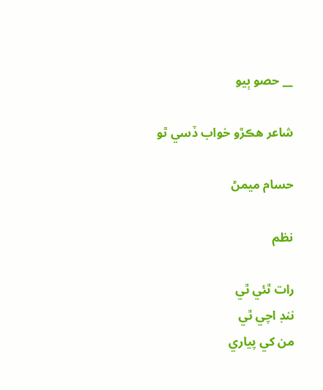__ حصو ٻيو

شاعر هڪڙو خواب ڏسي ٿو

حسام ميمڻ

نظم

رات ٿئي ٿي
ننڊ اچي ٿي
من کي پياري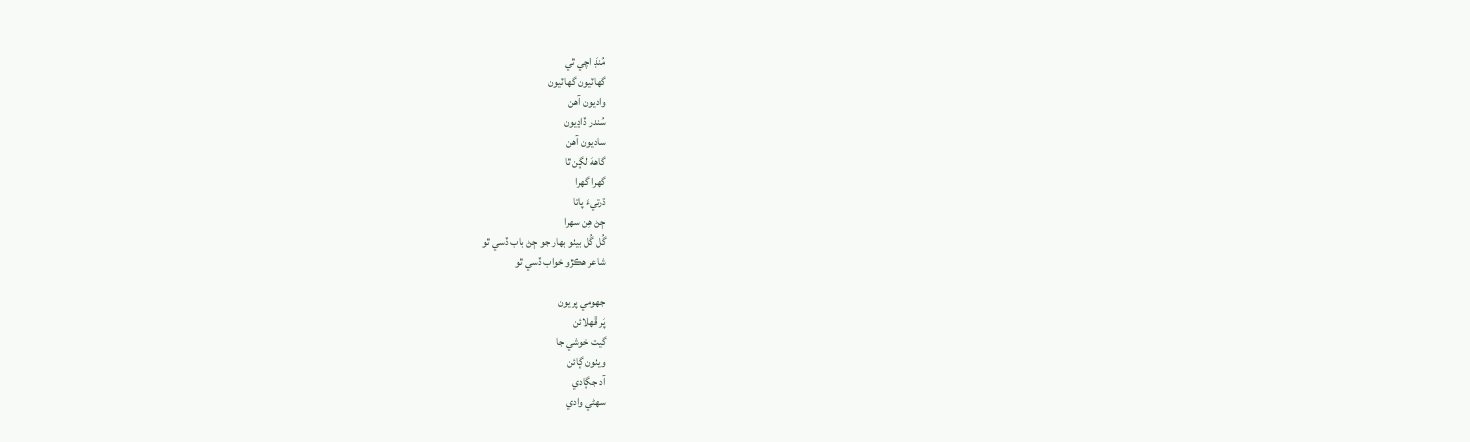مُنڊَ اچي ٿي
گهاٽيون گهاٽيون
واديون آهن
سُندر ڏاڍيون
ساديون آهن
گاههَ لڳن ٿا
گهرا گهرا
ڌرتيءَ پاتا
ڄڻ هِن سهرا
گُل گُل بيٺو بهار جو ڄڻ باب ڏسي ٿو
شاعر هڪڙو خواب ڏسي ٿو

جهومي پريون
پَر ڦهلائن
گيت خوشي جا
ويٺون ڳائن
آد جڳادي
سهڻي وادي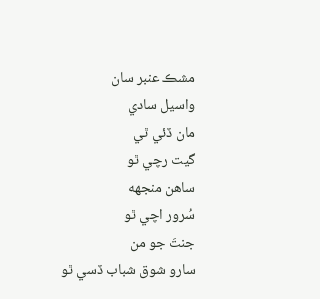مشڪ عنبر سان
واسيل سادي
مان ڏئي ٿي
گيت رچي ٿو
ساهن منجهه
سُرور اچي ٿو
جنتَ جو من
سارو شوق شباب ڏسي ٿو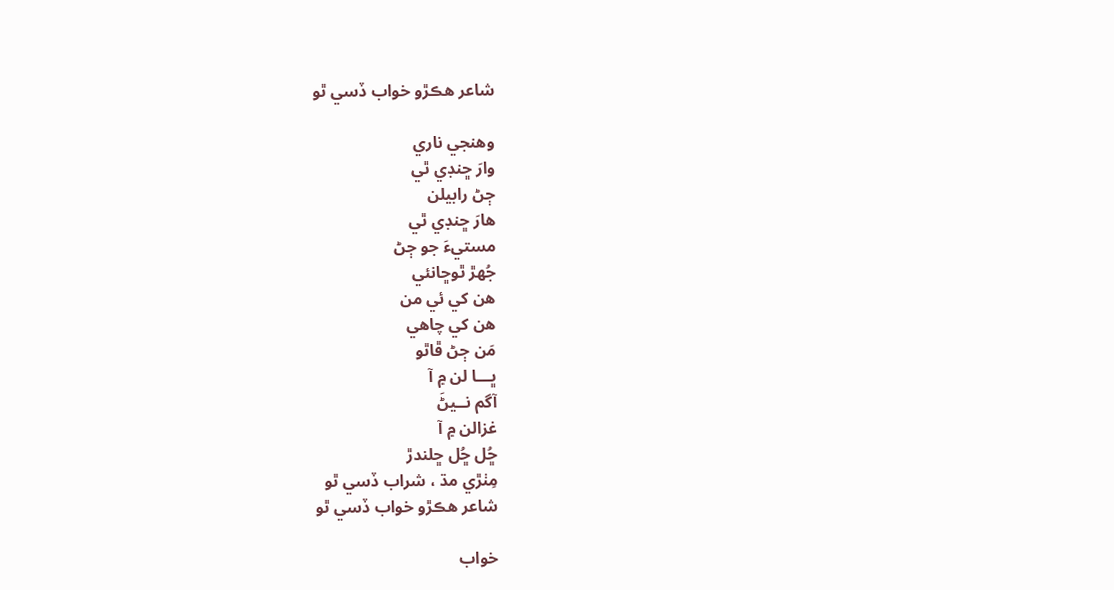شاعر هڪڙو خواب ڏسي ٿو

وهنجي ناري
وارَ ڇنڊي ٿي
ڄڻ رابيلن
هارَ ڇنڊي ٿي
مستيءَ جو ڄڻ
جُهڙ ٿوڇانئي
هن کي ئي من
هن کي چاهي
مَن ڄڻ ڦاٿو
ڀـــا لن ۾ آ
آگم نــيڻَ
غزالن ۾ آ
ڇُل ڇُل ڇلندڙ
مِٺڙي مڌ ، شراب ڏسي ٿو
شاعر هڪڙو خواب ڏسي ٿو

خواب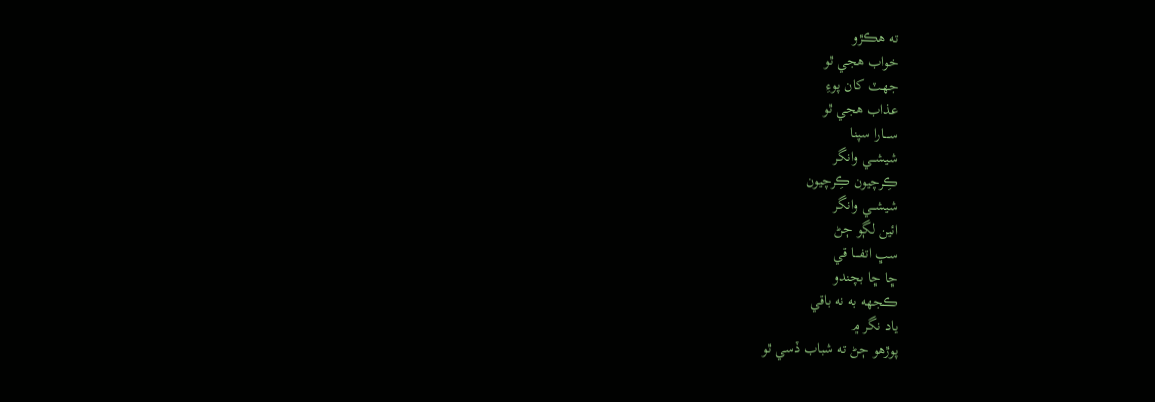ته هڪڙو
خواب هجي ٿو
جهٽ کان پوءِ
عذاب هجي ٿو
ســــارا سپنا
شيشـــي وانگر
ڪِرچيون ڪِرچيون
شيشـــي وانگر
ائين لڳو ڄڻ
سڀ اتفــــا قي
ڇا ڇا بچندو
ڪجهه به نه باقي
ياد نگر ۾
پوڙهو ڄڻ ته شباب ڏسي ٿو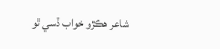شاعر هڪڙو خواب ڏسي ٿو